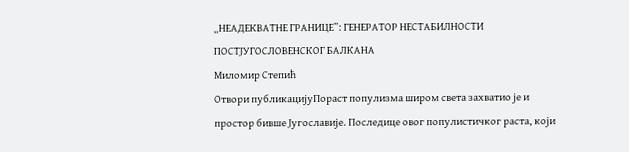„НЕАДЕКВАТНЕ ГРАНИЦЕ”: ГЕНЕРАТОР НЕСТАБИЛНОСТИ ПОСТЈУГОСЛОВЕНСКОГ БАЛКАНА
Миломир Степић
Отвори публикацијуПораст популизма широм света захватио је и простор бивше Југославије. Последице овог популистичког раста, који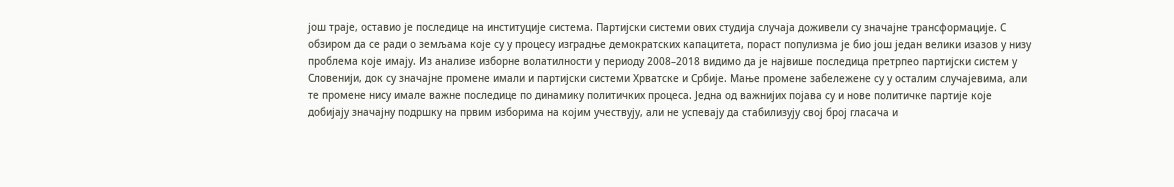још траје, оставио је последице на институције система. Партијски системи ових студија случаја доживели су значајне трансформације. С обзиром да се ради о земљама које су у процесу изградње демократских капацитета, пораст популизма је био још један велики изазов у низу проблема које имају. Из анализе изборне волатилности у периоду 2008–2018 видимо да је највише последица претрпео партијски систем у Словенији, док су значајне промене имали и партијски системи Хрватске и Србије. Мање промене забележене су у осталим случајевима, али те промене нису имале важне последице по динамику политичких процеса. Једна од важнијих појава су и нове политичке партије које добијају значајну подршку на првим изборима на којим учествују, али не успевају да стабилизују свој број гласача и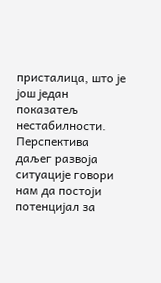присталица, што је још један показатељ нестабилности. Перспектива даљег развоја ситуације говори нам да постоји потенцијал за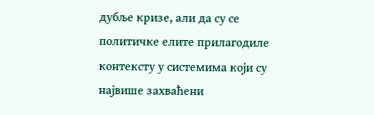дубље кризе, али да су се политичке елите прилагодиле контексту у системима који су највише захваћени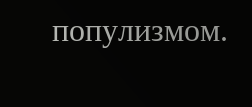популизмом.